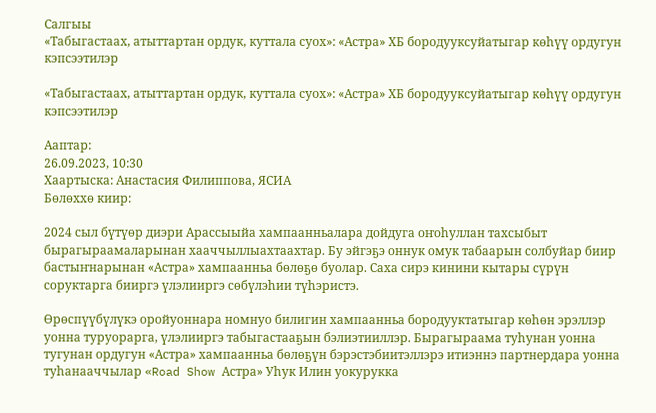Салгыы
«Табыгастаах, атыттартан ордук, куттала суох»: «Астра» ХБ бородууксуйатыгар көһүү ордугун кэпсээтилэр

«Табыгастаах, атыттартан ордук, куттала суох»: «Астра» ХБ бородууксуйатыгар көһүү ордугун кэпсээтилэр

Ааптар:
26.09.2023, 10:30
Хаартыска: Анастасия Филиппова, ЯСИА
Бөлөххө киир:

2024 сыл бүтүөр диэри Арассыыйа хампаанньалара дойдуга оҥоһуллан тахсыбыт бырагыраамаларынан хааччыллыахтаахтар. Бу эйгэҕэ оннук омук табаарын солбуйар биир бастыҥнарынан «Астра» хампаанньа бөлөҕө буолар. Саха сирэ кинини кытары сүрүн соруктарга бииргэ үлэлииргэ сөбүлэһии түһэристэ.

Өрөспүүбүлүкэ оройуоннара номнуо билигин хампаанньа бородууктатыгар көһөн эрэллэр уонна туруорарга, үлэлииргэ табыгастааҕын бэлиэтииллэр. Бырагыраама туһунан уонна тугунан ордугун «Астра» хампаанньа бөлөҕүн бэрэстэбиитэллэрэ итиэннэ партнердара уонна туһанааччылар «Road Show Астра» Уһук Илин уокурукка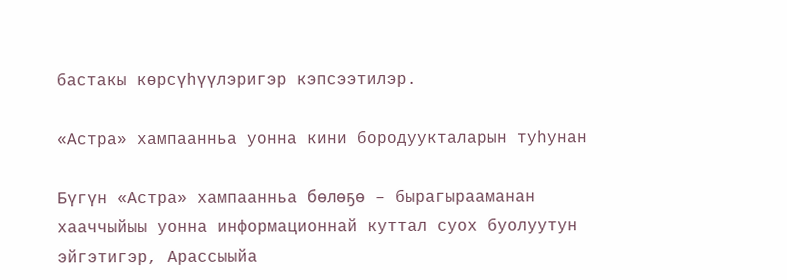бастакы көрсүһүүлэригэр кэпсээтилэр.

«Астра» хампаанньа уонна кини бородуукталарын туһунан

Бүгүн «Астра» хампаанньа бөлөҕө – бырагырааманан хааччыйыы уонна информационнай куттал суох буолуутун эйгэтигэр, Арассыыйа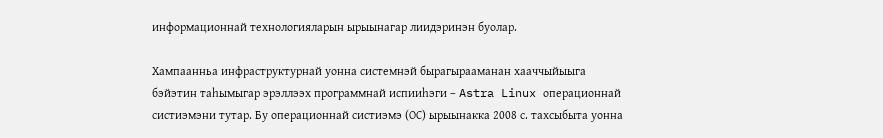информационнай технологияларын ырыынагар лиидэринэн буолар.

Хампаанньа инфраструктурнай уонна системнэй бырагырааманан хааччыйыыга бэйэтин таһымыгар эрэллээх программнай испииһэги – Astra Linux операционнай систиэмэни тутар. Бу операционнай систиэмэ (ОС) ырыынакка 2008 с. тахсыбыта уонна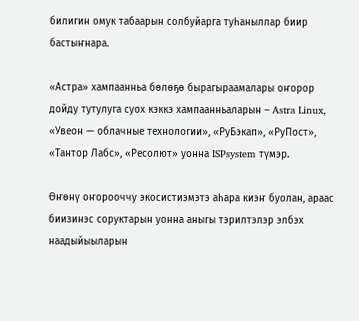билигин омук табаарын солбуйарга туһаныллар биир бастыҥнара.

«Астра» хампаанньа бөлөҕө бырагыраамалары оҥорор дойду тутулуга суох кэккэ хампаанньаларын – Astra Linux, «Увеон — облачные технологии», «РуБэкап», «РуПост», «Тантор Лабс», «Ресолют» уонна ISPsystem түмэр.

Өҥөнү оҥорооччу экосистиэмэтэ аһара киэҥ буолан, араас биизинэс соруктарын уонна аныгы тэрилтэлэр элбэх наадыйыыларын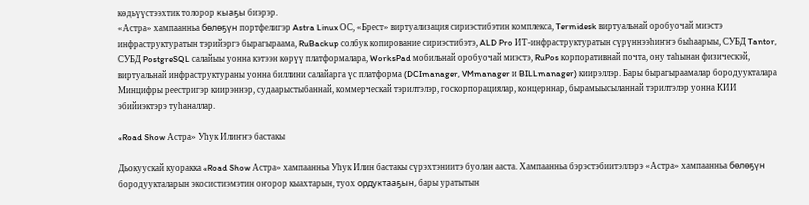көдьүүстээхтик толорор кыаҕы биэрэр.
«Астра» хампаанньа бөлөҕүн портфелигэр Astra Linux ОС, «Брест» виртуализация сириэстибэтин комплекса, Termidesk виртуальнай оробуочай миэстэ инфраструктуратын тэрийэргэ бырагыраама, RuBackup солбук копирование сириэстибэтэ, ALD Pro ИТ-инфраструктуратын сүрүннээһиҥҥэ быһаарыы, СУБД Tantor, СУБД PostgreSQL салайыы уонна кэтээн көрүү платформалара, WorksPad мобильнай оробуочай миэстэ, RuPos корпоративнай почта, ону таһынан физическэй, виртуальнай инфраструктураны уонна биллини салайарга үс платформа (DCImanager, VMmanager и BILLmanager) киирэллэр. Бары бырагыраамалар бородуукталара Минцифры реестригэр киирэннэр, судаарыстыбаннай, коммерческай тэрилтэлэр, госкорпорациялар, концерннар, бырамыысыланнай тэрилтэлэр уонна КИИ эбийиэктэрэ туһаналлар.

«Road Show Астра» Уһук Илиҥҥэ бастакы

Дьокуускай куоракка «Road Show Астра» хампаанньа Уһук Илин бастакы сүрэхтэниитэ буолан ааста. Хампаанньа бэрэстэбиитэллэрэ «Астра» хампаанньа бөлөҕүн бородуукталарын экосистиэмэтин оҥорор кыахтарын, туох ордуктааҕын, бары уратытын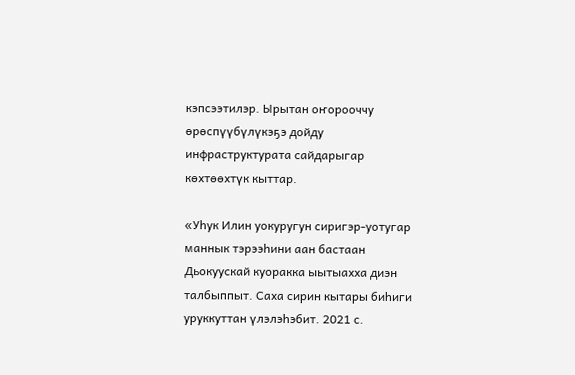кэпсээтилэр. Ырытан оҥорооччу өрөспүүбүлүкэҕэ дойду инфраструктурата сайдарыгар көхтөөхтүк кыттар.

«Уһук Илин уокуругун сиригэр-уотугар маннык тэрээһини аан бастаан Дьокуускай куоракка ыытыахха диэн талбыппыт. Саха сирин кытары биһиги уруккуттан үлэлэһэбит. 2021 с.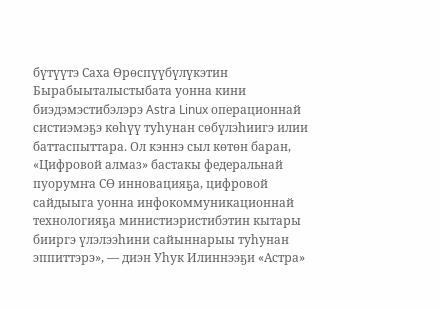бүтүүтэ Саха Өрөспүүбүлүкэтин Бырабыыталыстыбата уонна кини биэдэмэстибэлэрэ Astra Linux операционнай систиэмэҕэ көһүү туһунан сөбүлэһиигэ илии баттаспыттара. Ол кэннэ сыл көтөн баран, «Цифровой алмаз» бастакы федеральнай пуорумҥа СӨ инновацияҕа, цифровой сайдыыга уонна инфокоммуникационнай технологияҕа министиэристибэтин кытары бииргэ үлэлээһини сайыннарыы туһунан эппиттэрэ», — диэн Уһук Илиннээҕи «Астра»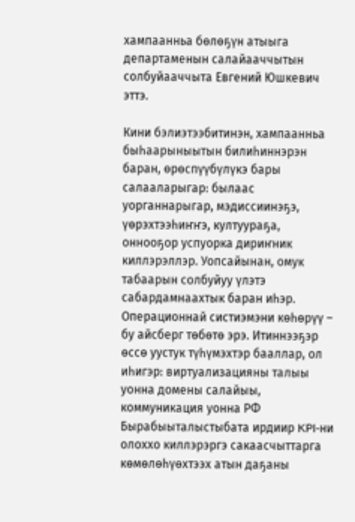хампаанньа бөлөҕүн атыыга департаменын салайааччытын солбуйааччыта Евгений Юшкевич эттэ.

Кини бэлиэтээбитинэн, хампаанньа быһаарыныытын билиһиннэрэн баран, өрөспүүбүлүкэ бары салааларыгар: былаас уорганнарыгар, мэдиссиинэҕэ, үөрэхтээһиҥҥэ, култуураҕа, оннооҕор успуорка дириҥник киллэрэллэр. Уопсайынан, омук табаарын солбуйуу үлэтэ сабардамнаахтык баран иһэр. Операционнай систиэмэни көһөрүү – бу айсберг төбөтө эрэ. Итиннээҕэр өссө уустук түһүмэхтэр бааллар, ол иһигэр: виртуализацияны талыы уонна домены салайыы, коммуникация уонна РФ Бырабыыталыстыбата ирдиир KPI-ни олоххо киллэрэргэ сакаасчыттарга көмөлөһүөхтээх атын даҕаны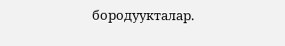бородуукталар.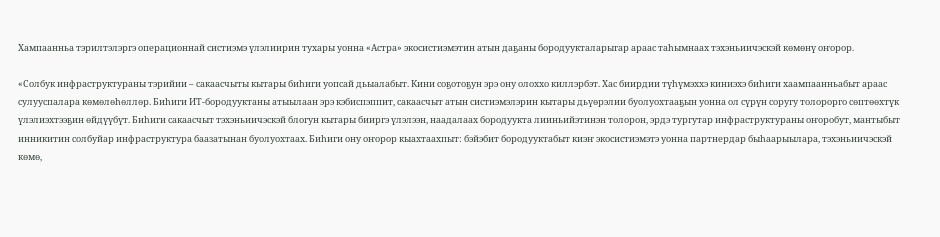Хампаанньа тэрилтэлэргэ операционнай систиэмэ үлэлиирин тухары уонна «Астра» экосистиэмэтин атын даҕаны бородуукталарыгар араас таһымнаах тэхэньиичэскэй көмөнү оҥорор.

«Солбук инфраструктураны тэрийии – сакаасчыты кытары биһиги уопсай дьыалабыт. Кини соҕотоҕун эрэ ону олоххо киллэрбэт. Хас биирдии түһүмэххэ киниэхэ биһиги хаампаанньабыт араас сулууспалара көмөлөһөллөр. Биһиги ИТ-бородууктаны атыылаан эрэ кэбиспэппит, сакаасчыт атын систиэмэлэрин кытары дьүөрэлии буолуохтааҕын уонна ол сүрүн соругу толорорго сөптөөхтүк үлэлиэхтээҕин өйдүүбүт. Биһиги сакаасчыт тэхэньиичэскэй блогун кытары бииргэ үлэлээн, наадалаах бородуукта лииньийэтинэн толорон, эрдэ тургутар инфраструктураны оҥоробут, мантыбыт инникитин солбуйар инфраструктура баазатынан буолуохтаах. Биһиги ону оҥорор кыахтаахпыт: бэйэбит бородууктабыт киэҥ экосистиэмэтэ уонна партнердар быһаарыылара, тэхэньиичэскэй көмө,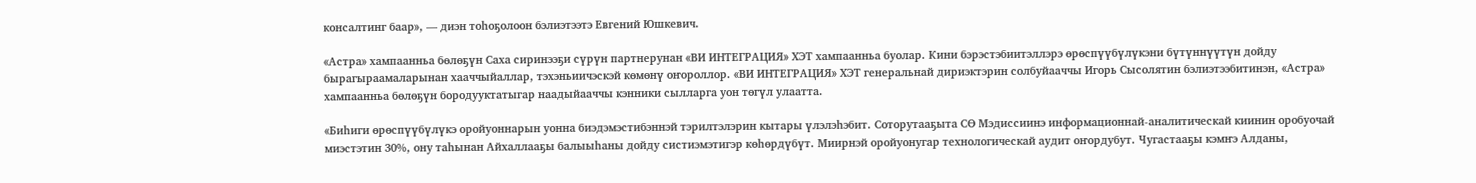консалтинг баар», — диэн тоһоҕолоон бэлиэтээтэ Евгений Юшкевич.

«Астра» хампаанньа бөлөҕүн Саха сиринээҕи сүрүн партнерунан «ВИ ИНТЕГРАЦИЯ» ХЭТ хампаанньа буолар. Кини бэрэстэбиитэллэрэ өрөспүүбүлүкэни бүтүннүүтүн дойду бырагыраамаларынан хааччыйаллар, тэхэньиичэскэй көмөнү оҥороллор. «ВИ ИНТЕГРАЦИЯ» ХЭТ генеральнай дириэктэрин солбуйааччы Игорь Сысолятин бэлиэтээбитинэн, «Астра» хампаанньа бөлөҕүн бородууктатыгар наадыйааччы кэнники сылларга уон төгүл улаатта.

«Биһиги өрөспүүбүлүкэ оройуоннарын уонна биэдэмэстибэннэй тэрилтэлэрин кытары үлэлэһэбит. Соторутааҕыта СӨ Мэдиссиинэ информационнай-аналитическай киинин оробуочай миэстэтин 30%, ону таһынан Айхаллааҕы балыыһаны дойду систиэмэтигэр көһөрдүбүт. Миирнэй оройуонугар технологическай аудит оҥордубут. Чугастааҕы кэмҥэ Алданы,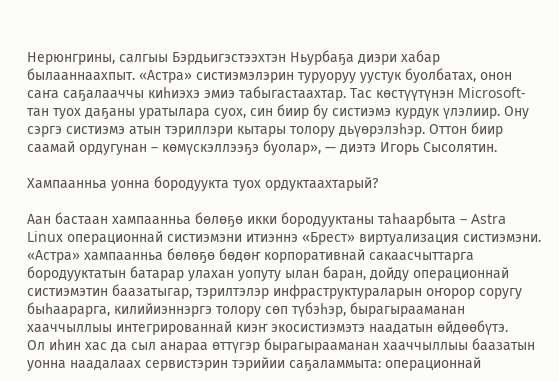Нерюнгрины, салгыы Бэрдьигэстээхтэн Ньурбаҕа диэри хабар былааннаахпыт. «Астра» систиэмэлэрин туруоруу уустук буолбатах, онон саҥа саҕалааччы киһиэхэ эмиэ табыгастаахтар. Тас көстүүтүнэн Microsoft-тан туох даҕаны уратылара суох, син биир бу систиэмэ курдук үлэлиир. Ону сэргэ систиэмэ атын тэриллэри кытары толору дьүөрэлэһэр. Оттон биир саамай ордугунан – көмүскэллээҕэ буолар», — диэтэ Игорь Сысолятин.

Хампаанньа уонна бородуукта туох ордуктаахтарый?

Аан бастаан хампаанньа бөлөҕө икки бородууктаны таһаарбыта – Astra Linuх операционнай систиэмэни итиэннэ «Брест» виртуализация систиэмэни. «Астра» хампаанньа бөлөҕө бөдөҥ корпоративнай сакаасчыттарга бородууктатын батарар улахан уопуту ылан баран, дойду операционнай систиэмэтин баазатыгар, тэрилтэлэр инфраструктураларын оҥорор соругу быһаарарга, килийиэннэргэ толору сөп түбэһэр, бырагырааманан хааччыллыы интегрированнай киэҥ экосистиэмэтэ наадатын өйдөөбүтэ.
Ол иһин хас да сыл анараа өттүгэр бырагырааманан хааччыллыы баазатын уонна наадалаах сервистэрин тэрийии саҕаламмыта: операционнай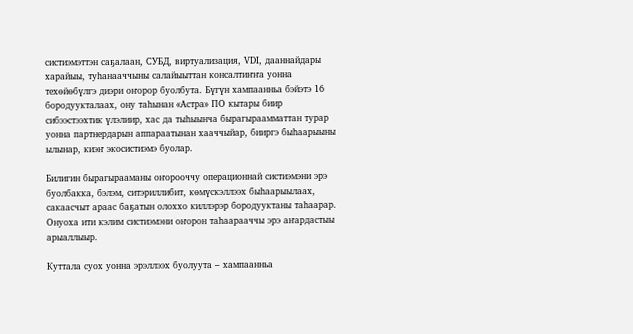систиэмэттэн саҕалаан, СУБД, виртуализация, VDI, дааннайдары харайыы, туһанааччыны салайыыттан консалтиҥҥа уонна техөйөбүлгэ диэри оҥорор буолбута. Бүгүн хампаанньа бэйэтэ 16 бородуукталаах, ону таһынан «Астра» ПО кытары биир сибээстээхтик үлэлиир, хас да тыһыынча бырагыраамматтан турар уонна партнердарын аппараатынан хааччыйар, бииргэ быһаарыыны ылынар, киэҥ экосистиэмэ буолар.

Билигин бырагырааманы оҥорооччу операционнай систиэмэни эрэ буолбакка, бэлэм, ситэриллибит, көмүскэллээх быһаарыылаах, сакаасчыт араас баҕатын олоххо киллэрэр бородууктаны таһаарар. Онуоха ити кэлим систиэмэни оҥорон таһаарааччы эрэ аҥардастыы арыаллыыр.

Куттала суох уонна эрэллээх буолуута – хампаанньа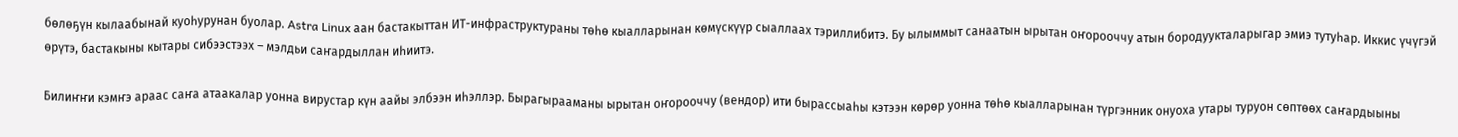бөлөҕүн кылаабынай куоһурунан буолар. Astra Linux аан бастакыттан ИТ-инфраструктураны төһө кыалларынан көмүскүүр сыаллаах тэриллибитэ. Бу ылыммыт санаатын ырытан оҥорооччу атын бородуукталарыгар эмиэ тутуһар. Иккис үчүгэй өрүтэ, бастакыны кытары сибээстээх – мэлдьи саҥардыллан иһиитэ.

Билиҥҥи кэмҥэ араас саҥа атаакалар уонна вирустар күн аайы элбээн иһэллэр. Бырагырааманы ырытан оҥорооччу (вендор) ити бырассыаһы кэтээн көрөр уонна төһө кыалларынан түргэнник онуоха утары туруон сөптөөх саҥардыыны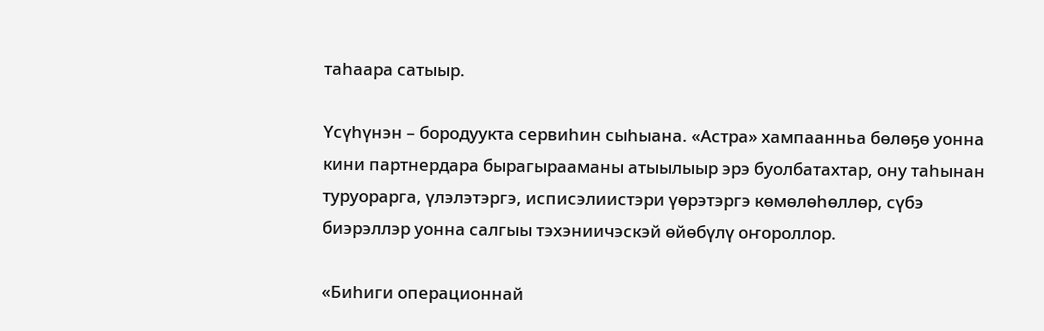таһаара сатыыр.

Үсүһүнэн – бородуукта сервиһин сыһыана. «Астра» хампаанньа бөлөҕө уонна кини партнердара бырагырааманы атыылыыр эрэ буолбатахтар, ону таһынан туруорарга, үлэлэтэргэ, исписэлиистэри үөрэтэргэ көмөлөһөллөр, сүбэ биэрэллэр уонна салгыы тэхэниичэскэй өйөбүлү оҥороллор.

«Биһиги операционнай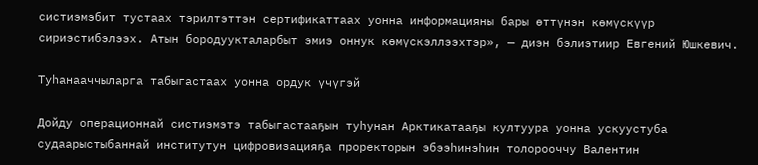систиэмэбит тустаах тэрилтэттэн сертификаттаах уонна информацияны бары өттүнэн көмүскүүр сириэстибэлээх. Атын бородуукталарбыт эмиэ оннук көмүскэллээхтэр», — диэн бэлиэтиир Евгений Юшкевич.

Туһанааччыларга табыгастаах уонна ордук үчүгэй

Дойду операционнай систиэмэтэ табыгастааҕын туһунан Арктикатааҕы култуура уонна ускуустуба судаарыстыбаннай институтун цифровизацияҕа проректорын эбээһинэһин толорооччу Валентин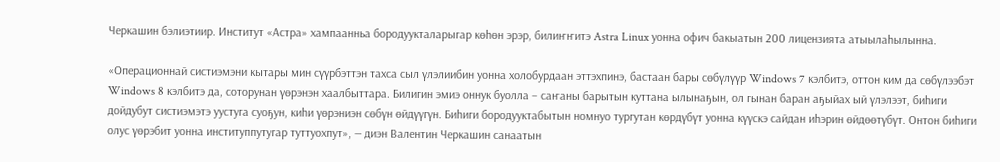Черкашин бэлиэтиир. Институт «Астра» хампаанньа бородуукталарыгар көһөн эрэр, билиҥҥитэ Astra Linux уонна офич бакыатын 200 лицензията атыылаһылынна.

«Операционнай систиэмэни кытары мин сүүрбэттэн тахса сыл үлэлиибин уонна холобурдаан эттэхпинэ, бастаан бары сөбүлүүр Windows 7 кэлбитэ, оттон ким да сөбүлээбэт Windows 8 кэлбитэ да, соторунан үөрэнэн хаалбыттара. Билигин эмиэ оннук буолла – саҥаны барытын куттана ылынаҕын, ол гынан баран аҕыйах ый үлэлээт, биһиги дойдубут систиэмэтэ уустуга суоҕун, киһи үөрэниэн сөбүн өйдүүгүн. Биһиги бородууктабытын номнуо тургутан көрдүбүт уонна күүскэ сайдан иһэрин өйдөөтүбүт. Онтон биһиги олус үөрэбит уонна институппутугар туттуохпут», — диэн Валентин Черкашин санаатын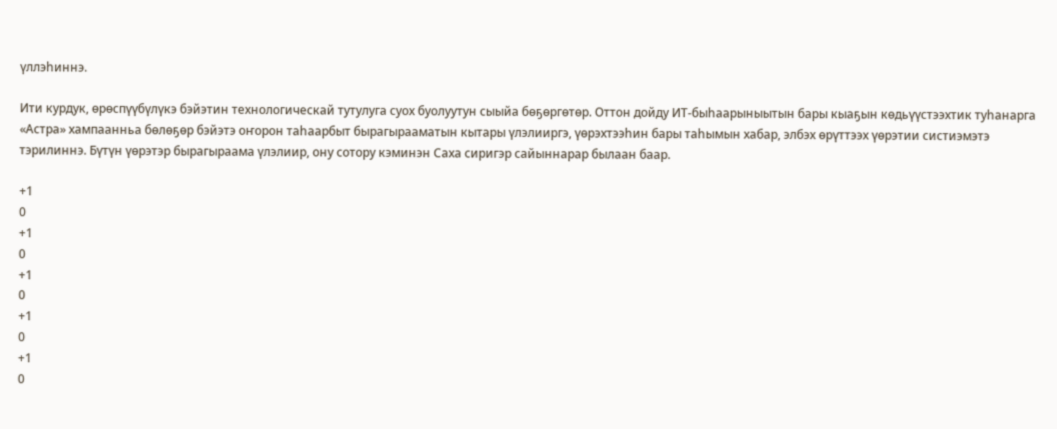үллэһиннэ.

Ити курдук, өрөспүүбүлүкэ бэйэтин технологическай тутулуга суох буолуутун сыыйа бөҕөргөтөр. Оттон дойду ИТ-быһаарыныытын бары кыаҕын көдьүүстээхтик туһанарга «Астра» хампаанньа бөлөҕөр бэйэтэ оҥорон таһаарбыт бырагырааматын кытары үлэлииргэ, үөрэхтээһин бары таһымын хабар, элбэх өрүттээх үөрэтии систиэмэтэ тэрилиннэ. Бүтүн үөрэтэр бырагыраама үлэлиир, ону сотору кэминэн Саха сиригэр сайыннарар былаан баар.

+1
0
+1
0
+1
0
+1
0
+1
0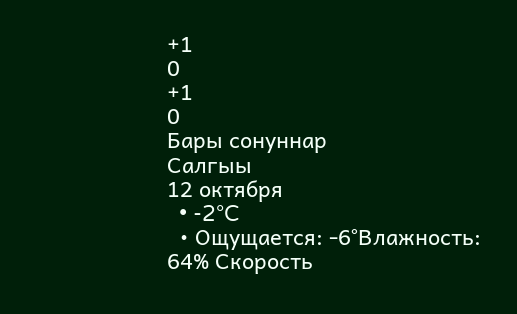+1
0
+1
0
Бары сонуннар
Салгыы
12 октября
  • -2°C
  • Ощущается: -6°Влажность: 64% Скорость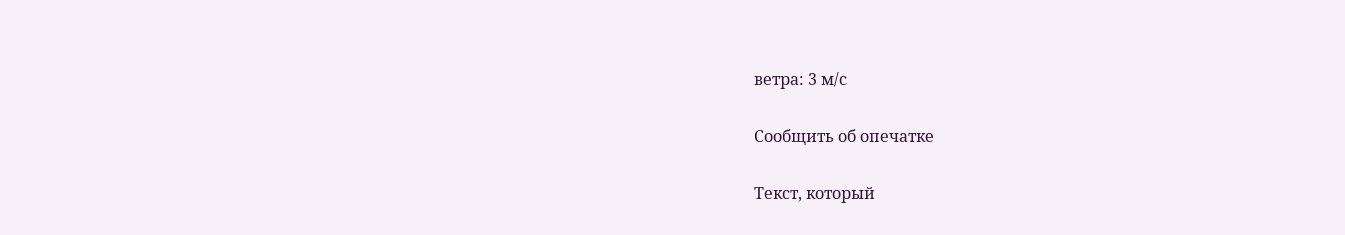ветра: 3 м/с

Сообщить об опечатке

Текст, который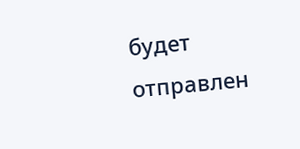будет отправлен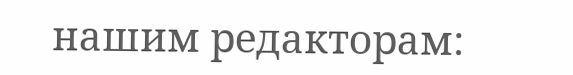нашим редакторам: